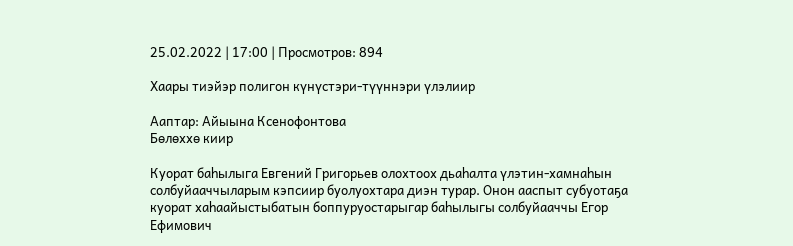25.02.2022 | 17:00 | Просмотров: 894

Хаары тиэйэр полигон күнүстэри-түүннэри үлэлиир

Ааптар: Айыына Ксенофонтова
Бөлөххө киир

Куорат баһылыга Евгений Григорьев олохтоох дьаһалта үлэтин-хамнаһын солбуйааччыларым кэпсиир буолуохтара диэн турар. Онон ааспыт субуотаҕа куорат хаһаайыстыбатын боппуруостарыгар баһылыгы солбуйааччы Егор Ефимович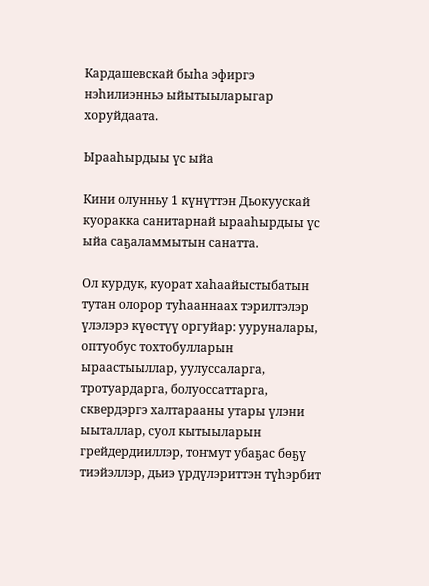Кардашевскай быһа эфиргэ нэһилиэнньэ ыйытыыларыгар хоруйдаата.

Ырааһырдыы үс ыйа

Кини олунньу 1 күнүттэн Дьокуускай куоракка санитарнай ырааһырдыы үс ыйа саҕаламмытын санатта.

Ол курдук, куорат хаһаайыстыбатын тутан олорор туһааннаах тэрилтэлэр үлэлэрэ күөстүү оргуйар: ууруналары, оптуобус тохтобулларын ыраастыыллар, уулуссаларга, тротуардарга, болуоссаттарга, сквердэргэ халтарааны утары үлэни ыыталлар, суол кытыыларын грейдердииллэр, тоҥмут убаҕас бөҕү тиэйэллэр, дьиэ үрдүлэриттэн түһэрбит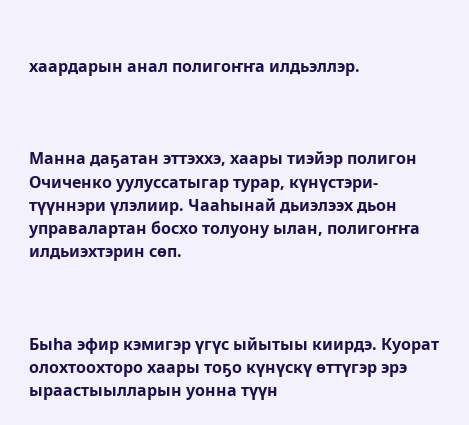хаардарын анал полигоҥҥа илдьэллэр.



Манна даҕатан эттэххэ, хаары тиэйэр полигон Очиченко уулуссатыгар турар, күнүстэри-түүннэри үлэлиир. Чааһынай дьиэлээх дьон управалартан босхо толуону ылан, полигоҥҥа илдьиэхтэрин сөп.



Быһа эфир кэмигэр үгүс ыйытыы киирдэ. Куорат олохтоохторо хаары тоҕо күнүскү өттүгэр эрэ ыраастыылларын уонна түүн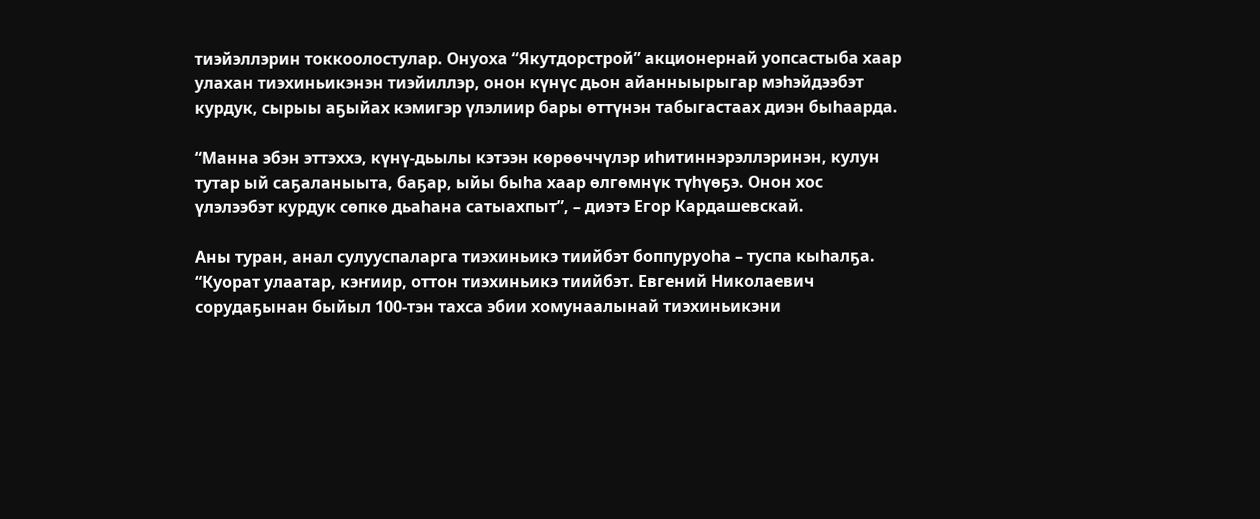тиэйэллэрин токкоолостулар. Онуоха “Якутдорстрой” акционернай уопсастыба хаар улахан тиэхиньикэнэн тиэйиллэр, онон күнүс дьон айанныырыгар мэһэйдээбэт курдук, сырыы аҕыйах кэмигэр үлэлиир бары өттүнэн табыгастаах диэн быһаарда.

“Манна эбэн эттэххэ, күнү-дьылы кэтээн көрөөччүлэр иһитиннэрэллэринэн, кулун тутар ый саҕаланыыта, баҕар, ыйы быһа хаар өлгөмнүк түһүөҕэ. Онон хос үлэлээбэт курдук сөпкө дьаһана сатыахпыт”, – диэтэ Егор Кардашевскай.

Аны туран, анал сулууспаларга тиэхиньикэ тиийбэт боппуруоһа – туспа кыһалҕа. “Куорат улаатар, кэҥиир, оттон тиэхиньикэ тиийбэт. Евгений Николаевич сорудаҕынан быйыл 100-тэн тахса эбии хомунаалынай тиэхиньикэни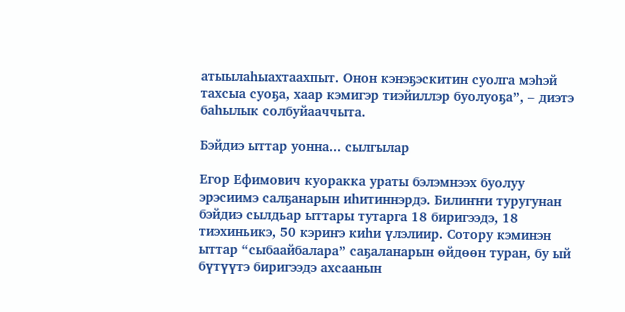атыылаһыахтаахпыт. Онон кэнэҕэскитин суолга мэһэй тахсыа суоҕа, хаар кэмигэр тиэйиллэр буолуоҕа”, – диэтэ баһылык солбуйааччыта.

Бэйдиэ ыттар уонна... сылгылар

Егор Ефимович куоракка ураты бэлэмнээх буолуу эрэсиимэ салҕанарын иһитиннэрдэ. Билиҥҥи туругунан бэйдиэ сылдьар ыттары тутарга 18 биригээдэ, 18 тиэхиньикэ, 50 кэриҥэ киһи үлэлиир. Сотору кэминэн ыттар “сыбаайбалара” саҕаланарын өйдөөн туран, бу ый бүтүүтэ биригээдэ ахсаанын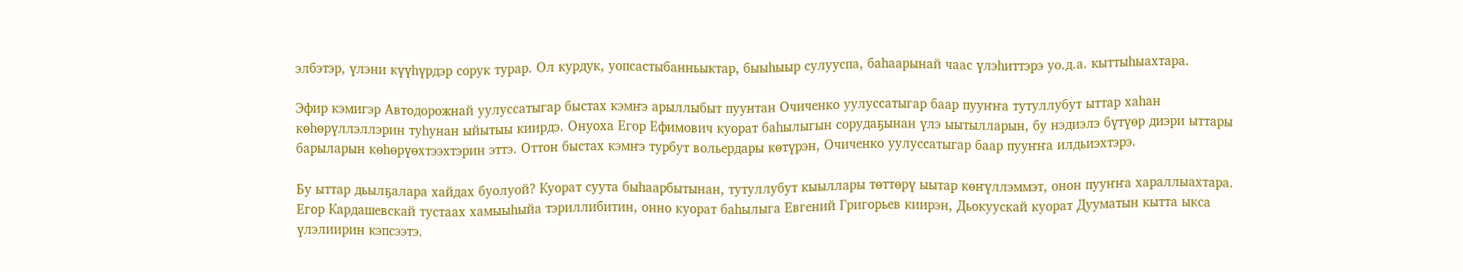элбэтэр, үлэни күүһүрдэр сорук турар. Ол курдук, уопсастыбанньыктар, быыһыыр сулууспа, баһаарынай чаас үлэһиттэрэ уо.д.а. кыттыһыахтара.

Эфир кэмигэр Автодорожнай уулуссатыгар быстах кэмҥэ арыллыбыт пуунтан Очиченко уулуссатыгар баар пууҥҥа тутуллубут ыттар хаһан көһөрүллэллэрин туһунан ыйытыы киирдэ. Онуоха Егор Ефимович куорат баһылыгын сорудаҕынан үлэ ыытылларын, бу нэдиэлэ бүтүөр диэри ыттары барыларын көһөрүөхтээхтэрин эттэ. Оттон быстах кэмҥэ турбут вольердары көтүрэн, Очиченко уулуссатыгар баар пууҥҥа илдьиэхтэрэ.

Бу ыттар дьылҕалара хайдах буолуой? Куорат суута быһаарбытынан, тутуллубут кыыллары төттөрү ыытар көҥүллэммэт, онон пууҥҥа хараллыахтара. Егор Кардашевскай тустаах хамыыһыйа тэриллибитин, онно куорат баһылыга Евгений Григорьев киирэн, Дьокуускай куорат Дууматын кытта ыкса үлэлиирин кэпсээтэ.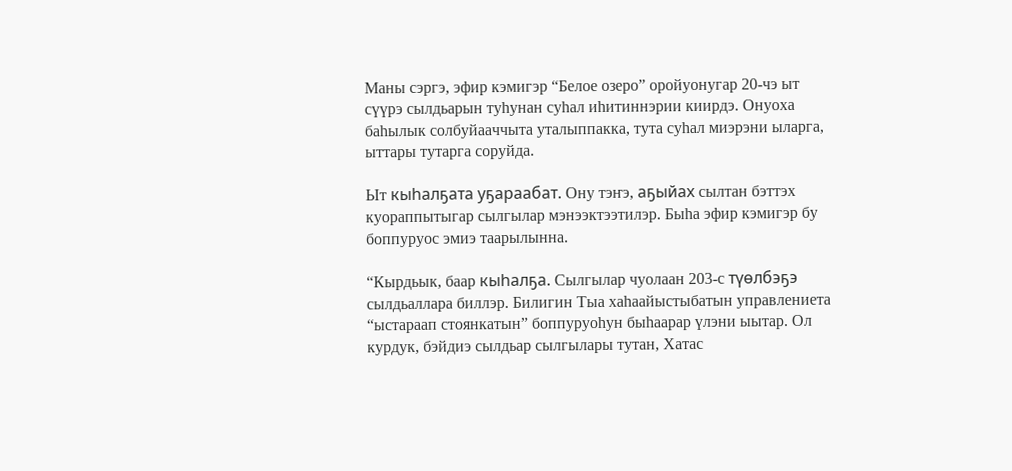Маны сэргэ, эфир кэмигэр “Белое озеро” оройуонугар 20-чэ ыт сүүрэ сылдьарын туһунан суһал иһитиннэрии киирдэ. Онуоха баһылык солбуйааччыта уталыппакка, тута суһал миэрэни ыларга, ыттары тутарга соруйда.

Ыт кыһалҕата уҕараабат. Ону тэҥэ, аҕыйах сылтан бэттэх куораппытыгар сылгылар мэнээктээтилэр. Быһа эфир кэмигэр бу боппуруос эмиэ таарылынна.

“Кырдьык, баар кыһалҕа. Сылгылар чуолаан 203-с түөлбэҕэ сылдьаллара биллэр. Билигин Тыа хаһаайыстыбатын управлениета “ыстараап стоянкатын” боппуруоһун быһаарар үлэни ыытар. Ол курдук, бэйдиэ сылдьар сылгылары тутан, Хатас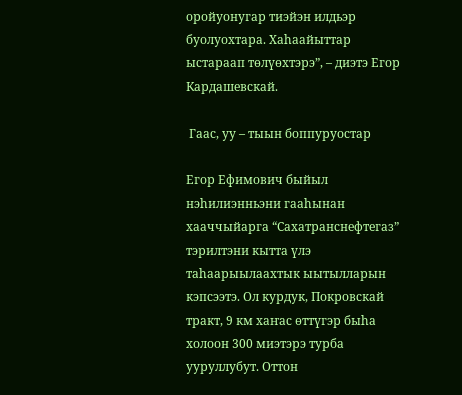оройуонугар тиэйэн илдьэр буолуохтара. Хаһаайыттар ыстараап төлүөхтэрэ”, – диэтэ Егор Кардашевскай.

 Гаас, уу – тыын боппуруостар

Егор Ефимович быйыл нэһилиэнньэни гааһынан хааччыйарга “Сахатранснефтегаз” тэрилтэни кытта үлэ таһаарыылаахтык ыытылларын кэпсээтэ. Ол курдук, Покровскай тракт, 9 км хаҥас өттүгэр быһа холоон 300 миэтэрэ турба ууруллубут. Оттон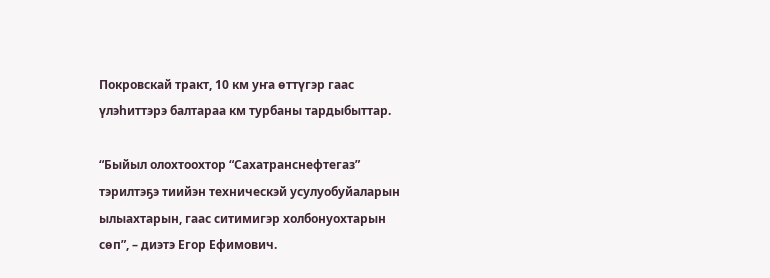Покровскай тракт, 10 км уҥа өттүгэр гаас үлэһиттэрэ балтараа км турбаны тардыбыттар.

“Быйыл олохтоохтор “Сахатранснефтегаз” тэрилтэҕэ тиийэн техническэй усулуобуйаларын ылыахтарын, гаас ситимигэр холбонуохтарын сөп”, – диэтэ Егор Ефимович.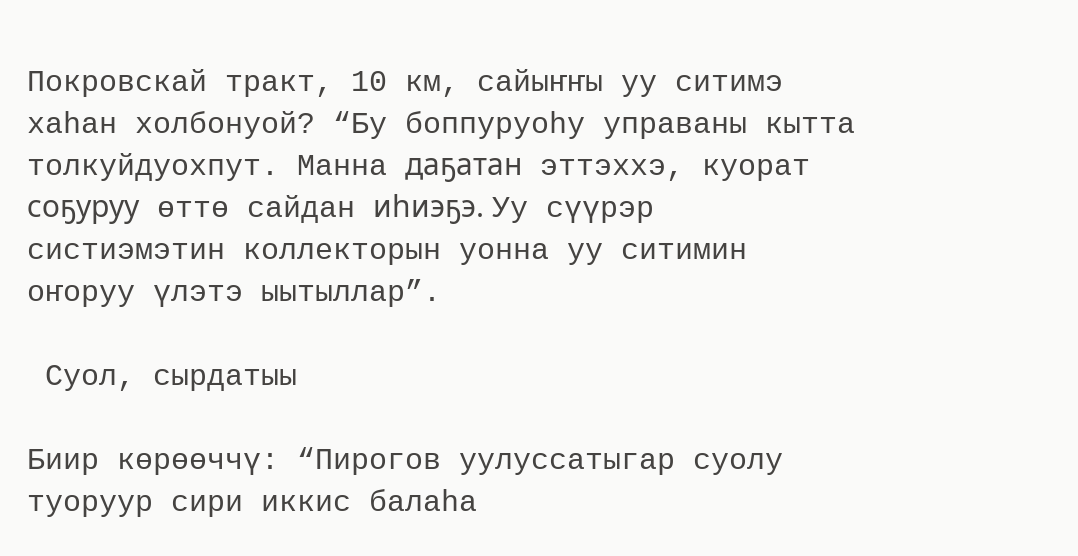Покровскай тракт, 10 км, сайыҥҥы уу ситимэ хаһан холбонуой? “Бу боппуруоһу управаны кытта толкуйдуохпут. Манна даҕатан эттэххэ, куорат соҕуруу өттө сайдан иһиэҕэ. Уу сүүрэр систиэмэтин коллекторын уонна уу ситимин оҥоруу үлэтэ ыытыллар”.

 Суол, сырдатыы

Биир көрөөччү: “Пирогов уулуссатыгар суолу туоруур сири иккис балаһа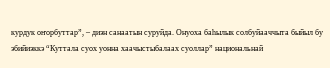курдук оҥорбуттар”, – диэн санаатын суруйда. Онуоха баһылык солбуйааччыта быйыл бу эбийиэккэ “Куттала суох уонна хаачыстыбалаах суоллар” национальнай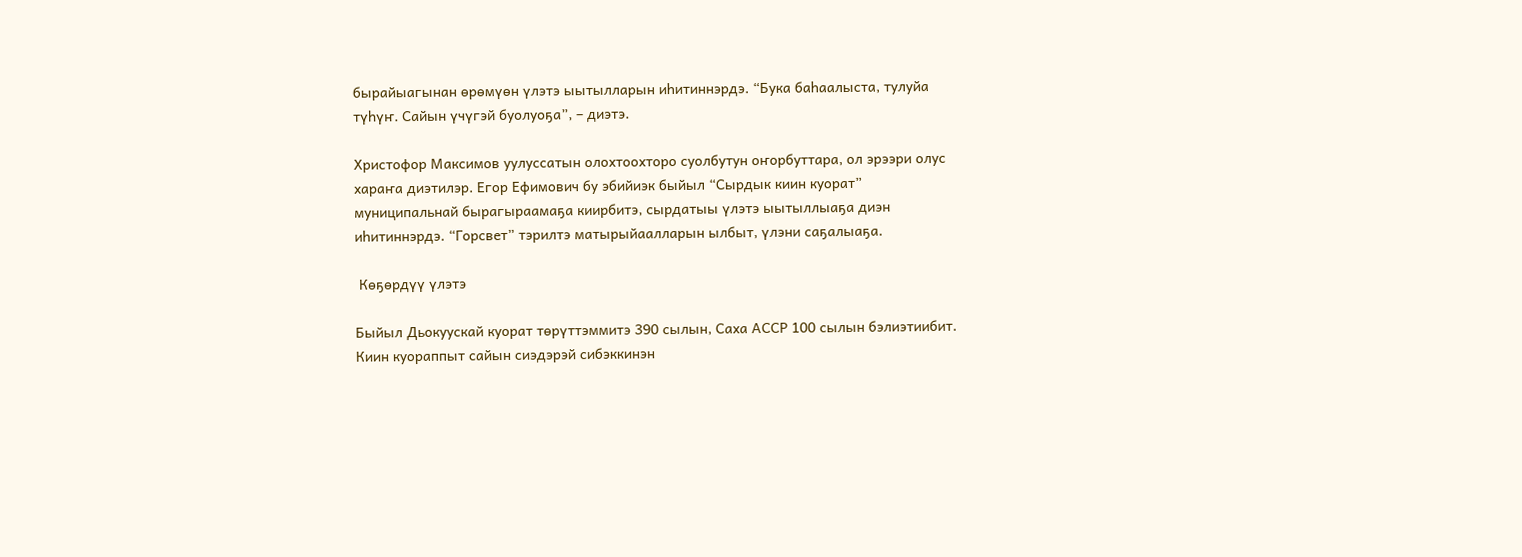бырайыагынан өрөмүөн үлэтэ ыытылларын иһитиннэрдэ. “Бука баһаалыста, тулуйа түһүҥ. Сайын үчүгэй буолуоҕа”, – диэтэ.

Христофор Максимов уулуссатын олохтоохторо суолбутун оҥорбуттара, ол эрээри олус хараҥа диэтилэр. Егор Ефимович бу эбийиэк быйыл “Сырдык киин куорат” муниципальнай бырагыраамаҕа киирбитэ, сырдатыы үлэтэ ыытыллыаҕа диэн иһитиннэрдэ. “Горсвет” тэрилтэ матырыйаалларын ылбыт, үлэни саҕалыаҕа.

 Көҕөрдүү үлэтэ

Быйыл Дьокуускай куорат төрүттэммитэ 390 сылын, Саха АССР 100 сылын бэлиэтиибит. Киин куораппыт сайын сиэдэрэй сибэккинэн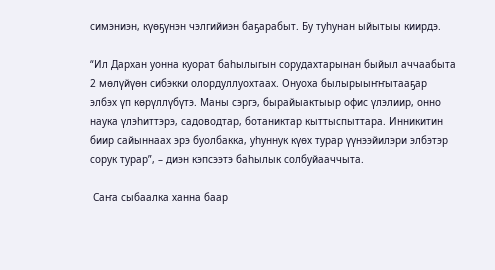симэниэн, күөҕүнэн чэлгийиэн баҕарабыт. Бу туһунан ыйытыы киирдэ.

“Ил Дархан уонна куорат баһылыгын сорудахтарынан быйыл аччаабыта 2 мөлүйүөн сибэкки олордуллуохтаах. Онуоха былырыыҥҥытааҕар элбэх үп көрүллүбүтэ. Маны сэргэ, бырайыактыыр офис үлэлиир, онно наука үлэһиттэрэ, садоводтар, ботаниктар кыттыспыттара. Инникитин биир сайыннаах эрэ буолбакка, уһуннук күөх турар үүнээйилэри элбэтэр сорук турар”, – диэн кэпсээтэ баһылык солбуйааччыта.

 Саҥа сыбаалка ханна баар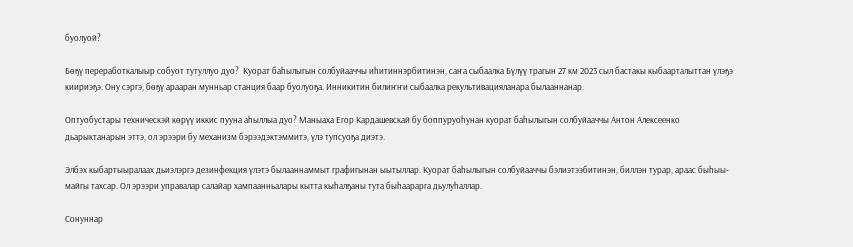буолуой?

Бөҕү переработкалыыр собуот тутуллуо дуо?  Куорат баһылыгын солбуйааччы иһитиннэрбитинэн, саҥа сыбаалка Бүлүү трагын 27 км 2023 сыл бастакы кыбаарталыттан үлэҕэ киириэҕэ. Ону сэргэ, бөҕү арааран мунньар станция баар буолуоҕа. Инникитин билиҥҥи сыбаалка рекультивацияланара былааннанар.

Оптуобустары техническэй көрүү иккис пууна аһыллыа дуо? Маныаха Егор Кардашевскай бу боппуруоһунан куорат баһылыгын солбуйааччы Антон Алексеенко дьарыктанарын эттэ, ол эрээри бу механизм бэрээдэктэммитэ, үлэ тупсуоҕа диэтэ.

Элбэх кыбартыыралаах дьиэлэргэ дезинфекция үлэтэ былааннаммыт графигынан ыытыллар. Куорат баһылыгын солбуйааччы бэлиэтээбитинэн, биллэн турар, араас быһыы-майгы тахсар. Ол эрээри управалар салайар хампаанньалары кытта кыһалҕаны тута быһаарарга дьулуһаллар.

Сонуннар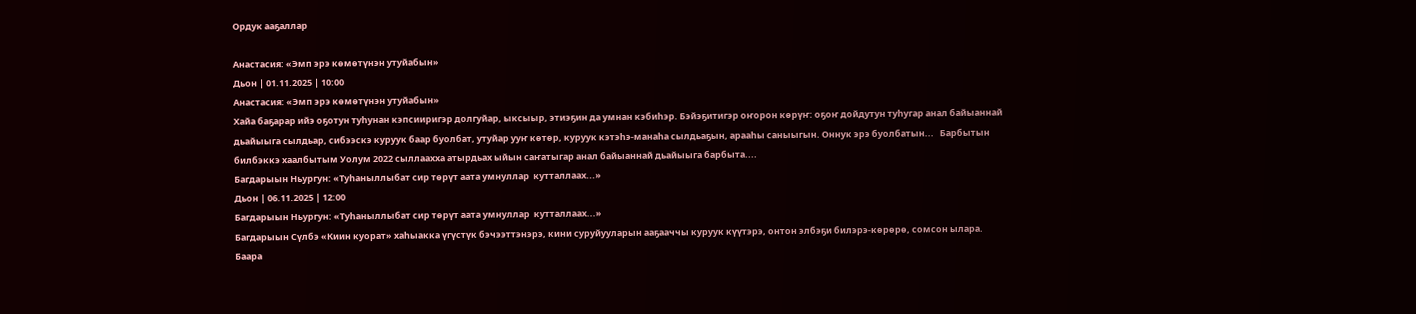Ордук ааҕаллар

Анастасия: «Эмп эрэ көмөтүнэн утуйабын»
Дьон | 01.11.2025 | 10:00
Анастасия: «Эмп эрэ көмөтүнэн утуйабын»
Хайа баҕарар ийэ оҕотун туһунан кэпсииригэр долгуйар, ыксыыр, этиэҕин да умнан кэбиһэр. Бэйэҕитигэр оҥорон көрүҥ: оҕоҥ дойдутун туһугар анал байыаннай дьайыыга сылдьар, сибээскэ куруук баар буолбат, утуйар ууҥ көтөр, куруук кэтэһэ-манаһа сылдьаҕын, арааһы саныыгын. Оннук эрэ буолбатын...   Барбытын билбэккэ хаалбытым Уолум 2022 сыллаахха атырдьах ыйын саҥатыгар анал байыаннай дьайыыга барбыта....
Багдарыын Ньургун: «Туһаныллыбат сир төрүт аата умнуллар  кутталлаах...»
Дьон | 06.11.2025 | 12:00
Багдарыын Ньургун: «Туһаныллыбат сир төрүт аата умнуллар  кутталлаах...»
Багдарыын Сүлбэ «Киин куорат» хаһыакка үгүстүк бэчээттэнэрэ, кини суруйууларын ааҕааччы куруук күүтэрэ, онтон элбэҕи билэрэ-көрөрө, сомсон ылара. Баара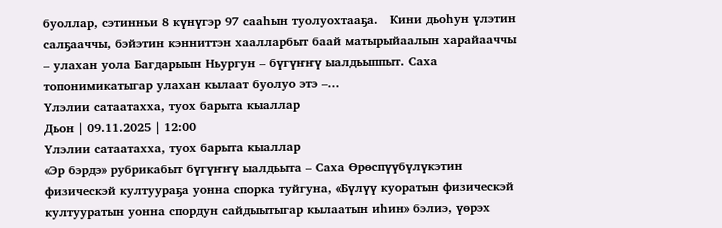буоллар, сэтинньи 8 күнүгэр 97 сааһын туолуохтааҕа.   Кини дьоһун үлэтин салҕааччы, бэйэтин кэнниттэн хаалларбыт баай матырыйаалын харайааччы – улахан уола Багдарыын Ньургун – бүгүҥҥү ыалдьыппыт. Саха топонимикатыгар улахан кылаат буолуо этэ –...
Үлэлии сатаатахха, туох барыта кыаллар
Дьон | 09.11.2025 | 12:00
Үлэлии сатаатахха, туох барыта кыаллар
«Эр бэрдэ» рубрикабыт бүгүҥҥү ыалдьыта – Саха Өрөспүүбүлүкэтин физическэй култуураҕа уонна спорка туйгуна, «Бүлүү куоратын физическэй култууратын уонна спордун сайдыытыгар кылаатын иһин» бэлиэ, үөрэх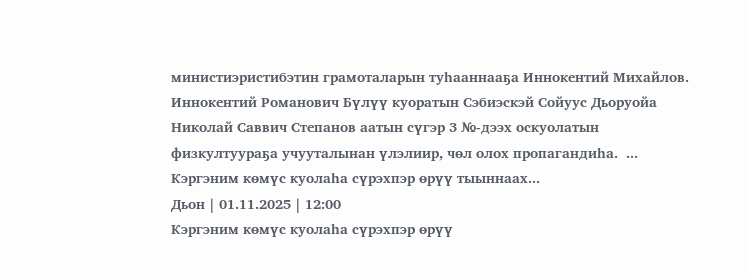министиэристибэтин грамоталарын туһааннааҕа Иннокентий Михайлов. Иннокентий Романович Бүлүү куоратын Сэбиэскэй Сойуус Дьоруойа Николай Саввич Степанов аатын сүгэр 3 №-дээх оскуолатын физкултуураҕа учууталынан үлэлиир, чөл олох пропагандиһа.  ...
Кэргэним көмүс куолаһа сүрэхпэр өрүү тыыннаах...
Дьон | 01.11.2025 | 12:00
Кэргэним көмүс куолаһа сүрэхпэр өрүү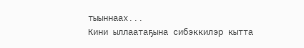тыыннаах...
Кини ыллаатаҕына сибэккилэр кытта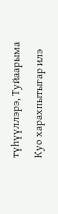түһүүллэрэ, Туйаарыма Куо харахпытыгар илэ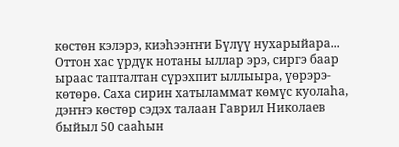көстөн кэлэрэ, киэһээҥҥи Бүлүү нухарыйара...  Оттон хас үрдүк нотаны ыллар эрэ, сиргэ баар ыраас тапталтан сүрэхпит ыллыыра, үөрэрэ-көтөрө. Саха сирин хатыламмат көмүс куолаһа, дэҥҥэ көстөр сэдэх талаан Гаврил Николаев быйыл 50 сааһын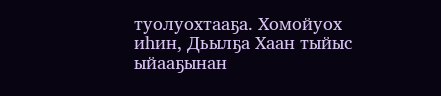туолуохтааҕа. Хомойуох иһин, Дьылҕа Хаан тыйыс ыйааҕынан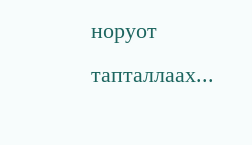норуот тапталлаах...